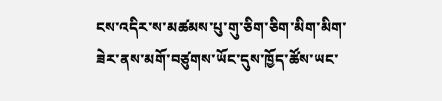ངས་འདིར་ས་མཚམས་པུ་གུ་ཅིག་ཅིག་མིག་མིག་ཟེར་ནས་མགོ་བཙུགས་ཡོང་དུས་ཁྱོད་ཚོས་ཡང་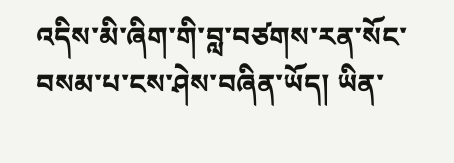འདིས་མི་ཞིག་གི་བླ་བཙགས་རན་སོང་བསམ་པ་ངས་ཤེས་བཞིན་ཡོད། ཡིན་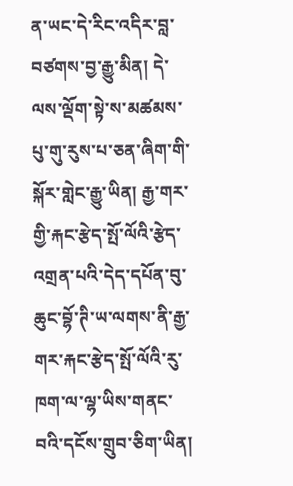ན་ཡང་དེ་རིང་འདིར་བླ་བཙགས་བྱ་རྒྱུ་མིན། དེ་ལས་ལྡོག་སྟེ་ས་མཚམས་པུ་གུ་རུས་པ་ཅན་ཞིག་གི་སྐོར་གླེང་རྒྱུ་ཡིན། རྒྱ་གར་གྱི་རྐང་རྩེད་སྤོ་ལོའི་རྩེད་འགྲན་པའི་དེད་དཔོན་བུ་ཆུང་བྷོ་ཊི་ཡ་ལགས་ནི་རྒྱ་གར་རྐང་རྩེད་སྤོ་ལོའི་རུ་ཁག་ལ་ལྷ་ཡིས་གནང་བའི་དངོས་གྲུབ་ཅིག་ཡིན།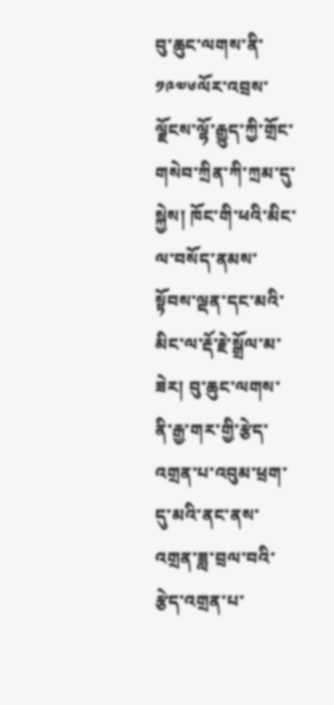བུ་ཆུང་ལགས་ནི་༡༩༧༦ལོར་འབྲས་ལྗོངས་ལྷོ་རྒྱུད་ཀྱི་གྲོང་གསེབ་ཀྲིན་ཀི་ཀྲམ་དུ་སྐྱེས། ཁོང་གི་ཕའི་མིང་ལ་བསོད་ནམས་སྟོབས་ལྡན་དང་མའི་མིང་ལ་རྡོ་རྗེ་སྒྲོལ་མ་ཟེར། བུ་ཆུང་ལགས་ནི་རྒྱ་གར་གྱི་རྩེད་འགྲན་པ་འབུམ་ཕྲག་དུ་མའི་ནང་ནས་འགྲན་ཟླ་བྲལ་བའི་རྩེད་འགྲན་པ་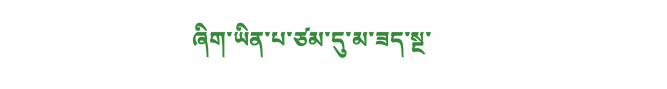ཞིག་ཡིན་པ་ཙམ་དུ་མ་ཟད་སྔ་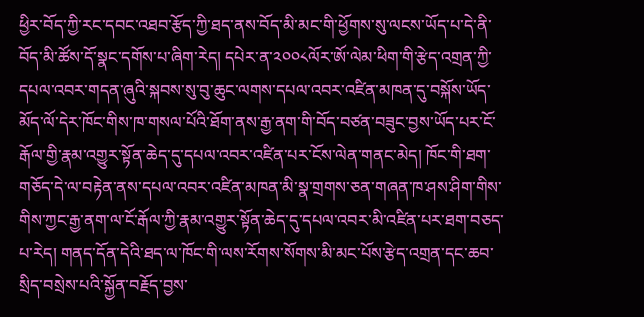ཕྱིར་བོད་ཀྱི་རང་དབང་འཐབ་རྩོད་ཀྱི་ཐད་ནས་བོད་མི་མང་གི་ཕྱོགས་སུ་ལངས་ཡོད་པ་དེ་ནི་བོད་མི་ཚོས་དོ་སྣང་དགོས་པ་ཞིག་རེད། དཔེར་ན་༢༠༠༨ལོར་ཨོ་ལེམ་ཕིག་གི་རྩེད་འགྲན་ཀྱི་དཔལ་འབར་གདན་ཞུའི་སྐབས་སུ་བུ་ཆུང་ལགས་དཔལ་འབར་འཛིན་མཁན་དུ་བསྐོས་ཡོད་མོད་ལོ་དེར་ཁོང་གིས་ཁ་གསལ་པོའི་ཐོག་ནས་རྒྱ་ནག་གི་བོད་བཙན་བཟུང་བྱས་ཡོད་པར་ངོ་རྒོལ་གྱི་རྣམ་འགྱུར་སྟོན་ཆེད་དུ་དཔལ་འབར་འཛིན་པར་ངོས་ལེན་གནང་མེད། ཁོང་གི་ཐག་གཅོད་དེ་ལ་བརྟེན་ནས་དཔལ་འབར་འཛིན་མཁན་མི་སྣ་གྲགས་ཅན་གཞན་ཁ་ཤས་ཤིག་གིས་གིས་ཀྱང་རྒྱ་ནག་ལ་ངོ་རྒོལ་ཀྱི་རྣམ་འགྱུར་སྟོན་ཆེད་དུ་དཔལ་འབར་མི་འཛིན་པར་ཐག་བཅད་པ་རེད། གནད་དོན་དེའི་ཐད་ལ་ཁོང་གི་ལས་རོགས་སོགས་མི་མང་པོས་རྩེད་འགྲན་དང་ཆབ་སྲིད་བསྲེས་པའི་སྐྱོན་བརྗོད་བྱས་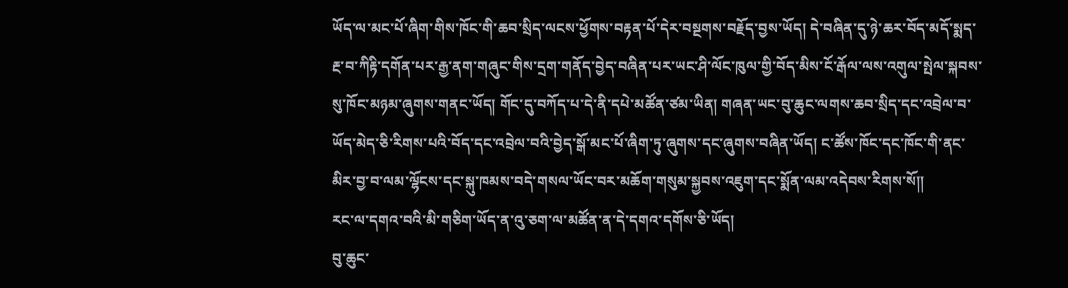ཡོད་ལ་མང་པོ་ཞིག་གིས་ཁོང་གི་ཆབ་སྲིད་ལངས་ཕྱོགས་བརྟན་པོ་དེར་བསྔགས་བརྗོད་བྱས་ཡོད། དེ་བཞིན་དུ་ཉེ་ཆར་བོད་མདོ་སྨད་རྔ་བ་ཀིརྟི་དགོན་པར་རྒྱ་ནག་གཞུང་གིས་དྲག་གནོད་བྱེད་བཞིན་པར་ཡང་ཤི་ལོང་ཁུལ་གྱི་བོད་མིས་ངོ་རྒོལ་ལས་འགུལ་སྤེལ་སྐབས་སུ་ཁོང་མཉམ་ཞུགས་གནང་ཡོད། གོང་དུ་བཀོད་པ་དེ་ནི་དཔེ་མཚོན་ཙམ་ཡིན། གཞན་ཡང་བུ་ཆུང་ལགས་ཆབ་སྲིད་དང་འབྲེལ་བ་ཡོད་མེད་ཅི་རིགས་པའི་བོད་དང་འབྲེལ་བའི་བྱེད་སྒོ་མང་པོ་ཞིག་ཏུ་ཞུགས་དང་ཞུགས་བཞིན་ཡོད། ང་ཚོས་ཁོང་དང་ཁོང་གི་ནང་མིར་བྱ་བ་ལམ་ལྷོངས་དང་སྐུ་ཁམས་བདེ་གསལ་ཡོང་བར་མཆོག་གསུམ་སྐྱབས་འཇུག་དང་སྨོན་ལམ་འདེབས་རིགས་སོ༎
རང་ལ་དགའ་བའི་མི་གཅིག་ཡོད་ན་འུ་ཅག་ལ་མཚོན་ན་དེ་དགའ་དགོས་ཅི་ཡོད།
བུ་ཆུང་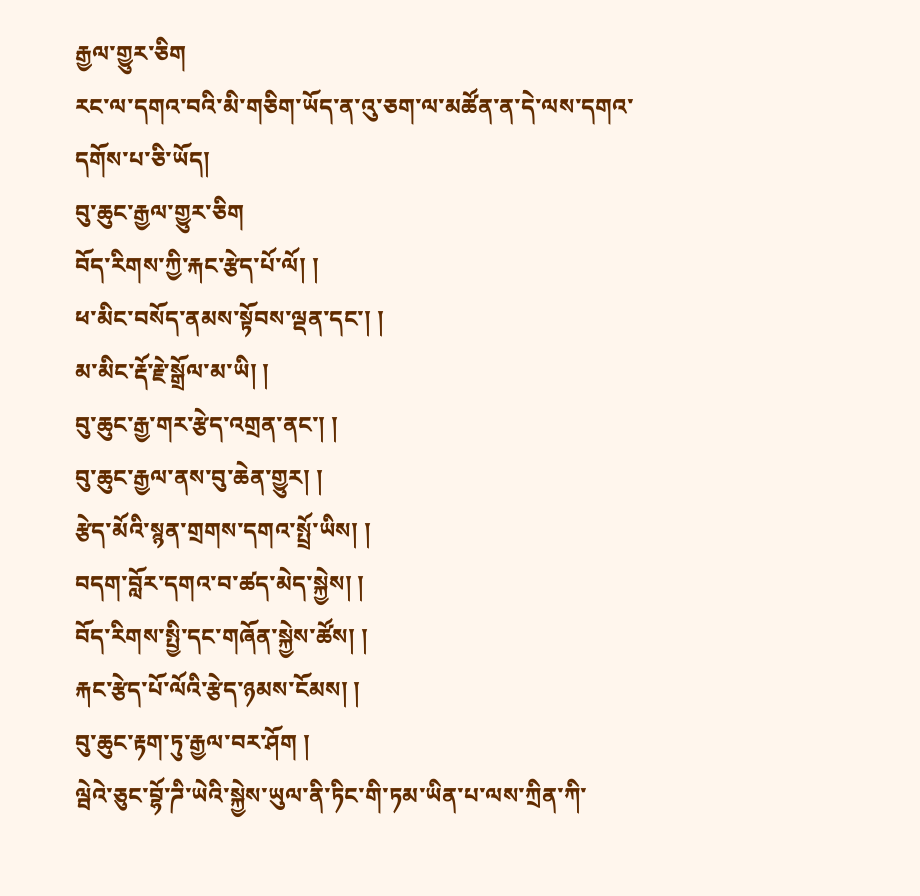རྒྱལ་གྱུར་ཅིག
རང་ལ་དགའ་བའི་མི་གཅིག་ཡོད་ན་འུ་ཅག་ལ་མཚོན་ན་དེ་ལས་དགའ་དགོས་པ་ཅི་ཡོད།
བུ་ཆུང་རྒྱལ་གྱུར་ཅིག
བོད་རིགས་ཀྱི་རྐང་རྩེད་པོ་ལོ། །
ཕ་མིང་བསོད་ནམས་སྟོབས་ལྡན་དང་། །
མ་མིང་རྡོ་རྗེ་སྒྲོལ་མ་ཡི། །
བུ་ཆུང་རྒྱ་གར་རྩེད་འགྲན་ནང་། །
བུ་ཆུང་རྒྱལ་ནས་བུ་ཆེན་གྱུར། །
རྩེད་མོའི་སྙན་གྲགས་དགའ་སྤྲོ་ཡིས། །
བདག་བློར་དགའ་བ་ཚད་མེད་སྐྱེས། །
བོད་རིགས་སྤྱི་དང་གཞོན་སྐྱེས་ཚོས། །
རྐང་རྩེད་པོ་ལོའི་རྩེད་ཉམས་ངོམས། །
བུ་ཆུང་རྟག་ཏུ་རྒྱལ་བར་ཤོག །
ལྦེའེ་ཅུང་བྷོ་ཌི་ཡེའི་སྐྱེས་ཡུལ་ནི་ཏིང་གི་ཏམ་ཡིན་པ་ལས་ཀྲིན་ཀི་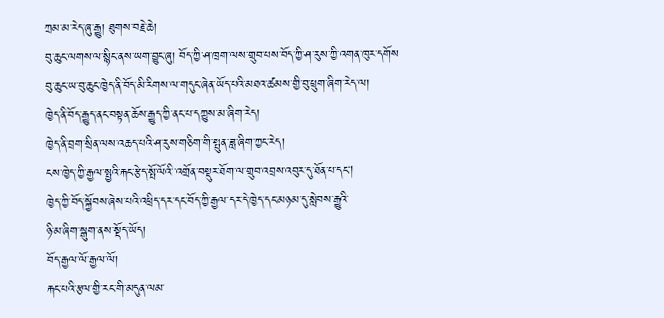ཀྲམ་མ་རེད་ཞུ་རྒྱུ། ཐུགས་བརྗེ་ཆེ།
བུ་ཆུང་ལགས་ལ་སྙིང་ནས་ཡག་བྱུང་ཞུ། བོད་ཀྱི་ཤ་ཁྲག་ལས་གྲུབ་པས་བོད་ཀྱི་ཤ་རུས་ཀྱི་འགན་ཁུར་དགོས
བུ་ཆུང་ཡ་བུ་ཆུང་ཁྱེད་ནི་བོད་མི་རིགས་ལ་གདུང་ཞེན་ཡོད་པའི་མཐའ་ཚམས་གྱི་བུ་ཕྲུག་ཞིག་རེད་ལ།
ཁྱེད་ནི་བོད་རྒྱུད་ནང་བསྟན་ཆོས་རྒྱུད་ཀྱི་ནང་པ་དཀྱུས་མ་ཞིག་རེད།
ཁྱེད་ནི་བྲག་སྲིན་ལས་འཆད་པའི་ཤ་རུས་གཅིག་གི་སྤུན་ཟླ་ཞིག་ཀྱང་རེད།
ངས་ཁྱེད་ཀྱི་རྒྱལ་སྤྱའི་རྐང་རྩེད་སྤོ་ལོའི་་འགྲོན་བསྡུར་ཐོག་ལ་གྲུབ་འབྲས་འབུར་དུ་ཐོན་པ་དང།
ཁྱེད་ཀྱི་བོད་སྐྱོབས་ཞེས་པའི་འཕྲིད་དར་དང་བོད་ཀྱི་རྒྱལ་དར་དེ་ཁྱེད་དང་མཉམ་དུ་སླེབས་རྒྱུའི་
ཉི་མ་ཞིག་སྒུག་ནས་སྡོད་ཡོད།
བོད་རྒྱལ་ལོ་རྒྱལ་ལོ།
རྐང་པའི་རྩལ་གྱི་རང་གི་མདུན་ལམ་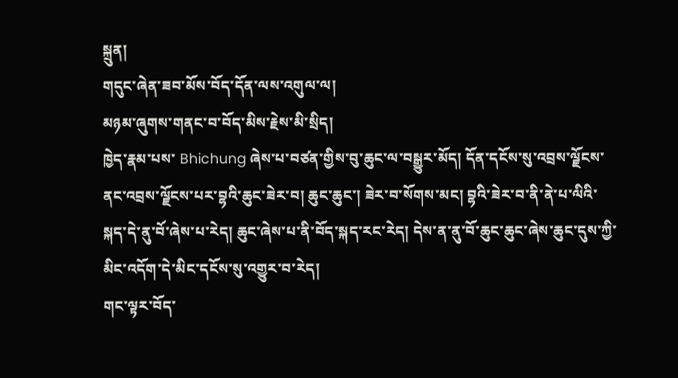སྐྲུན།
གདུང་ཞེན་ཟབ་མོས་བོད་དོན་ལས་འགུལ་ལ།
མཉམ་ཞུགས་གནང་བ་བོད་མིས་རྗེས་མི་སྲིད།
ཁྱེད་རྣམ་པས་ Bhichung ཞེས་པ་བཙན་གྱིས་བུ་ཆུང་ལ་བསྒྱུར་མོད། དོན་དངོས་སུ་འབྲས་ལྗོངས་ནང་འབྲས་ལྗོངས་པར་བྷའི་ཆུང་ཟེར་བ། ཆུང་ཆུང་། ཟེར་བ་སོགས་མང། བྷའི་ཟེར་བ་ནི་ནེ་པ་ལིའི་སྐད་དེ་ནུ་བོ་ཞེས་པ་རེད། ཆུང་ཞེས་པ་ནི་བོད་སྐད་རང་རེད། དེས་ན་ནུ་བོ་ཆུང་ཆུང་ཞེས་ཆུང་དུས་ཀྱི་མིང་འདོག་དེ་མིང་དངོས་སུ་འགྱུར་བ་རེད།
གང་ལྟར་བོད་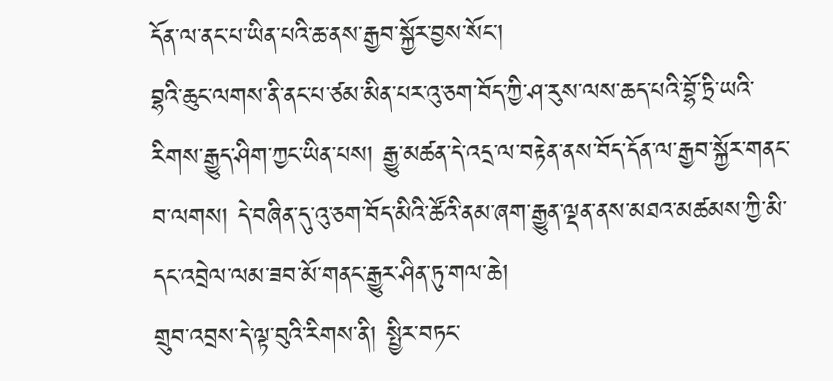དོན་ལ་ནང་པ་ཡིན་པའི་ཆ་ནས་རྒྱབ་སྐྱོར་བྱས་སོང་།
བྷའི་ཆུང་ལགས་ནི་ནང་པ་ཙམ་མིན་པར་འུ་ཅག་བོད་ཀྱི་ཤ་རུས་ལས་ཆད་པའི་བྷོ་ཏྲི་ཡའི་རིགས་རྒྱུད་ཤིག་ཀྱང་ཡིན་པས། རྒྱུ་མཚན་དེ་འདྲ་ལ་བརྟེན་ནས་བོད་དོན་ལ་རྒྱབ་སྐྱོར་གནང་བ་ལགས། དེ་བཞིན་དུ་འུ་ཅག་བོད་མིའི་ཚོའི་ནམ་ཞག་རྒྱུན་ལྡན་ནས་མཐའ་མཚམས་ཀྱི་མི་དང་འབྲེལ་ལམ་ཟབ་མོ་གནང་རྒྱུར་ཤིན་ཏུ་གལ་ཆེ།
གྲུབ་འབྲས་དེ་ལྟ་བུའི་རིགས་ནི། སྤྱིར་བཏང་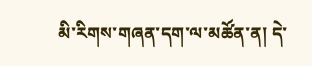མི་རིགས་གཞན་དག་ལ་མཚོན་ན། དེ་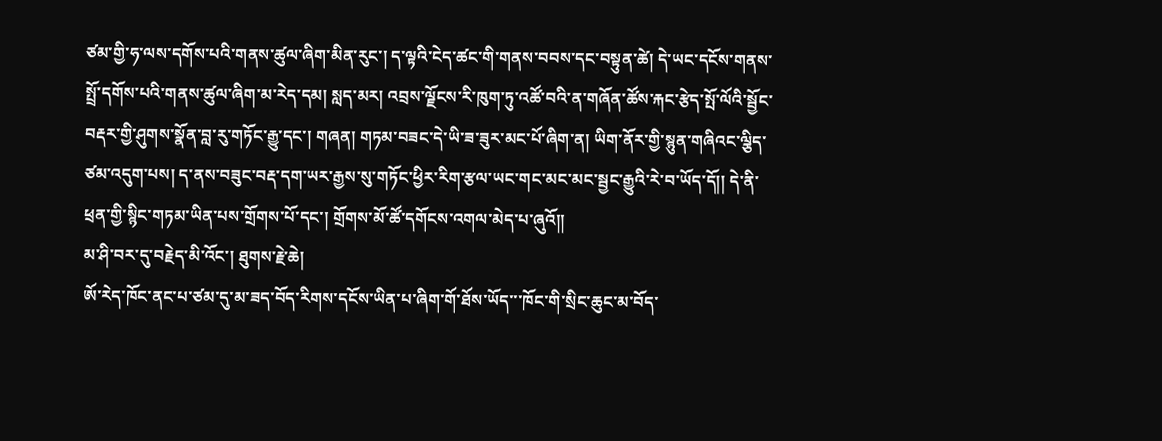ཙམ་གྱི་ཧ་ལས་དགོས་པའི་གནས་ཚུལ་ཞིག་མིན་རུང་། ད་ལྟའི་ངེད་ཚང་གི་གནས་བབས་དང་བསྟུན་ཚེ། དེ་ཡང་དངོས་གནས་སྤྲོ་དགོས་པའི་གནས་ཚུལ་ཞིག་མ་རེད་དམ། སླད་མར། འབྲས་ལྗོངས་རི་ཁུག་ཏུ་འཚོ་བའི་ན་གཞོན་ཚོས་རྐང་རྩེད་སྤོ་ལོའི་སྦྱོང་བརྡར་གྱི་ཤུགས་སྣོན་བླ་རུ་གཏོང་རྒྱུ་དང་། གཞན། གཏམ་བཟང་དེ་ཡི་ཟ་ཟུར་མང་པོ་ཞིག་ན། ཡིག་ནོར་གྱི་སྙུན་གཞིའང་ལྕིད་ཙམ་འདུག་པས། ད་ནས་བཟུང་བརྡ་དག་ཡར་རྒྱས་སུ་གཏོང་ཕྱིར་རིག་རྩལ་ཡང་གང་མང་མང་སྦྱང་རྒྱུའི་རེ་བ་ཡོད་དོ།། དེ་ནི་ཕྲན་གྱི་སྙིང་གཏམ་ཡིན་པས་གྲོགས་པོ་དང་། གྲོགས་མོ་ཚོ་དགོངས་འགལ་མེད་པ་ཞུའོ།།
མ་ཤི་བར་དུ་བརྗེད་མི་འོང་། ཐུགས་རྗེ་ཆེ།
ཨོ་རེད་ཁོང་ནང་པ་ཙམ་དུ་མ་ཟད་བོད་རིགས་དངོས་ཡིན་པ་ཞིག་གོ་ཐོས་ཡོད་་་ཁོང་གི་སྲིང་ཆུང་མ་བོད་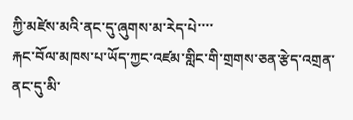ཀྱི་མཛེས་མའི་ནང་དུ་ཞུགས་མ་རེད་པེ་་་་
རྐང་བོལ་མཁས་པ་ཡོད་ཀྱང་འཛམ་གླིང་གི་གྲགས་ཅན་རྩེད་འགྲན་ནང་དུ་མི་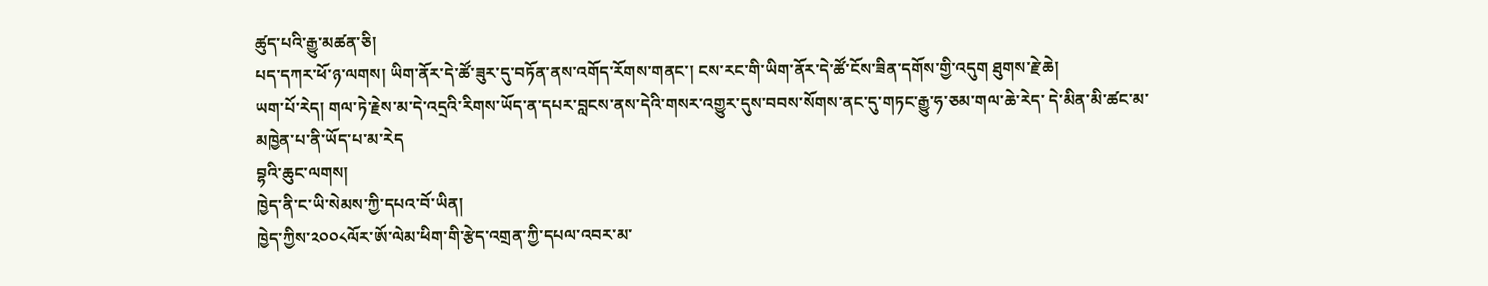ཚུད་པའི་རྒྱུ་མཚན་ཅི།
པད་དཀར་ཕོ་ཉ་ལགས། ཡིག་ནོར་དེ་ཚོ་ཟུར་དུ་བཏོན་ནས་འགོད་རོགས་གནང་། ངས་རང་གི་ཡིག་ནོར་དེ་ཚོ་ངོས་ཟིན་དགོས་གྱི་འདུག ཐུགས་རྗེ་ཆེ།
ཡག་པོ་རེད། གལ་ཏེ་རྗེས་མ་དེ་འདྲའི་རིགས་ཡོད་ན་དཔར་བླངས་ནས་དེའི་གསར་འགྱུར་དུས་བབས་སོགས་ནང་དུ་གཏང་རྒྱུ་ཧ་ཅམ་གལ་ཆེ་རེད་ དེ་མིན་མི་ཚང་མ་མཁྱེན་པ་ནི་ཡོད་པ་མ་རེད
བྷའི་ཆུང་ལགས།
ཁྱེད་ནི་ང་ཡི་སེམས་ཀྱི་དཔའ་བོ་ཡིན།
ཁྱེད་ཀྱིས་༢༠༠༨ལོར་ཨོ་ལེམ་ཕིག་གི་རྩེད་འགྲན་ཀྱི་དཔལ་འབར་མ་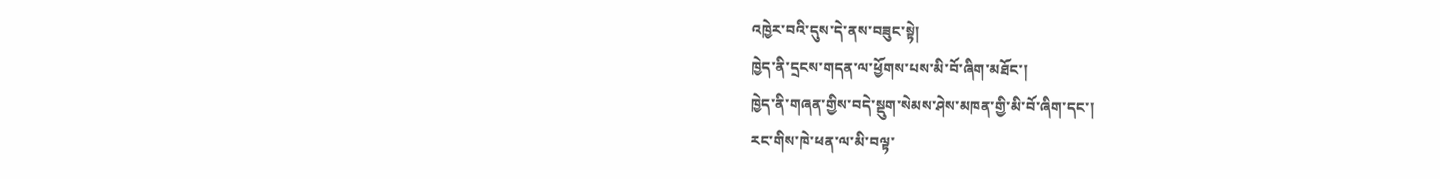འཁྱེར་བའི་དུས་དེ་ནས་བཟུང་སྟེ།
ཁྱེད་ནི་དྲངས་གདན་ལ་ཕྱོགས་པས་མི་བོ་ཞིག་མཐོང་།
ཁྱེད་ནི་གཞན་གྱིས་བདེ་སྡུག་སེམས་ཤེས་མཁན་གྱི་མི་བོ་ཞིག་དང་།
རང་གིས་ཁེ་ཕན་ལ་མི་བལྟ་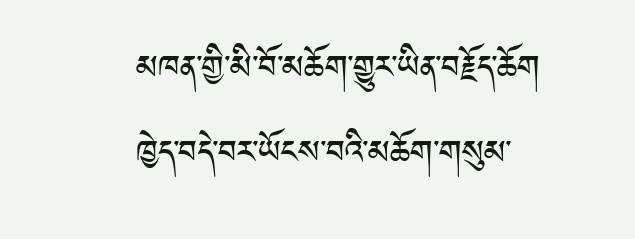མཁན་གྱི་མི་བོ་མཆོག་གྱུར་ཡིན་བརྗོད་ཆོག
ཁྱེད་བདེ་བར་ཡོངས་བའི་མཆོག་གསུམ་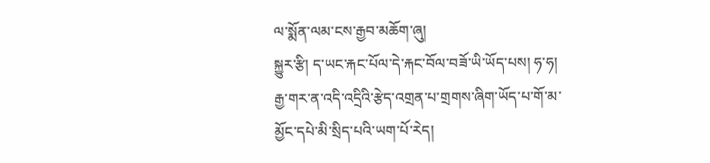ལ་སྨོན་ལམ་ངས་རྒྱབ་མཆོག་ཞུ།
སྐྱུར་རྩི། ད་ཡང་རྐང་པོལ་དེ་རྐང་བོལ་བཟོ་ཡི་ཡོད་པས། ཧ་ཧ།
རྒྱ་གར་ན་འདི་འདྲིའི་རྩེད་འགྲན་པ་གྲགས་ཞིག་ཡོད་པ་གོ་མ་མྱོང་དཔེ་མི་སྲིད་པའི་ཡག་པོ་རེད།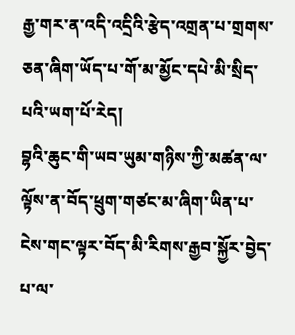རྒྱ་གར་ན་འདི་འདྲིའི་རྩེད་འགྲན་པ་གྲགས་ཅན་ཞིག་ཡོད་པ་གོ་མ་མྱོང་དཔེ་མི་སྲིད་པའི་ཡག་པོ་རེད།
བྷའི་ཆུང་གི་ཡབ་ཡུམ་གཉིས་ཀྱི་མཚན་ལ་ལྟོས་ན་བོད་ཕྲུག་གཙང་མ་ཞིག་ཡིན་པ་ངེས་གང་ལྟར་བོད་མི་རིགས་རྒྱབ་སྐྱོར་བྱེད་པ་ལ་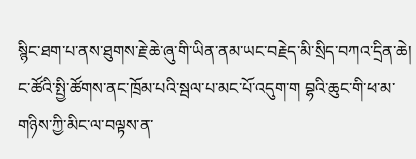སྙིང་ཐག་པ་ནས་ཐུགས་རྗེ་ཆེ་ཞུ་གི་ཡིན་ནམ་ཡང་བརྗེད་མི་སྲིད་བཀའ་དྲིན་ཆེ།
ང་ཚོའི་སྤྱི་ཚོགས་ནང་ཁྲོམ་པའི་སྦལ་པ་མང་པོ་འདུག་ག བྷའི་ཆུང་གི་ཕ་མ་གཉིས་ཀྱི་མིང་ལ་བལྟས་ན་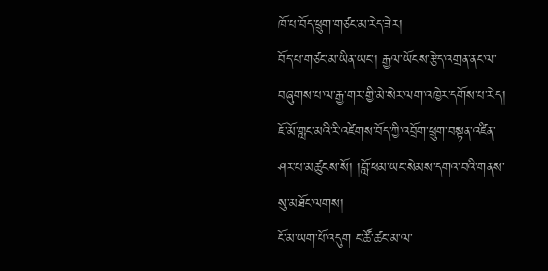ཁོ་པ་བོད་ཕྲུག་གཙང་མ་རེད་ཟེར།
བོད་པ་གཙང་མ་ཡིན་ཡང་། རྒྱལ་ཡོངས་རྩེད་འགྲན་ནང་ལ་བཞུགས་པ་ལ་རྒྱ་གར་གྱི་མེ་སེར་ལག་འཁྱེར་དགོས་པ་རེད། ཇོ་མོ་གླང་མའི་རི་འཛེགས་བོད་ཀྱི་འབྲོག་ཕྲུག་བསྟན་འཛིན་ཤར་པ་མཚུངས་སོ། །བློ་ཕམ་ཡང་སེམས་དགའ་བའི་གནས་སུ་མཐོང་ལགས།
ངོ་མ་ཡག་པོ་འདུག ང་ཚོ་ཚང་མ་ལ་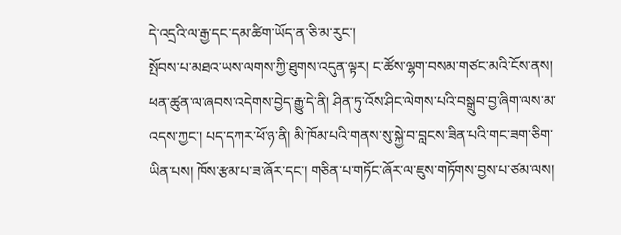དེ་འདྲའི་ལ་རྒྱ་དང་དམ་ཚིག་ཡོད་ན་ཅི་མ་རུང་།
སྤོབས་པ་མཐའ་ཡས་ལགས་ཀྱི་ཐུགས་འདུན་ལྟར། ང་ཚོས་ལྷག་བསམ་གཙང་མའི་ངོས་ནས། ཕན་ཚུན་ལ་ཞབས་འདེགས་བྱེད་རྒྱུ་དེ་ནི། ཤིན་ཏུ་འོས་ཤིང་ལེགས་པའི་བསྒྲུབ་བྱ་ཞིག་ལས་མ་འདས་ཀྱང་། པད་དཀར་ཕོ་ཉ་ནི། མི་ཁོམ་པའི་གནས་སུ་སྐྱེ་བ་བླངས་ཟིན་པའི་གང་ཟག་ཅིག་ཡིན་པས། ཁོས་རྩམ་པ་ཟ་ཞོར་དང་། གཅིན་པ་གཏོང་ཞོར་ལ་ཇུས་གཏོགས་བྱས་པ་ཙམ་ལས།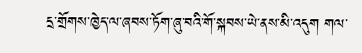དྲ་གྲོགས་ཁྱེད་ལ་ཞབས་ཏོག་ཞུ་བའི་གོ་སྐབས་ཡེ་ནས་མི་འདུག གལ་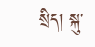སྲིད། སྐུ་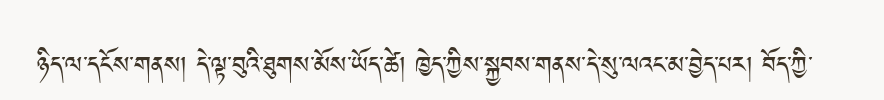ཉིད་ལ་དངོས་གནས། དེ་ལྟ་བུའི་ཐུགས་མོས་ཡོད་ཚེ། ཁྱེད་ཀྱིས་སྐྱབས་གནས་དེ་སུ་ལའང་མ་བྱེད་པར། བོད་ཀྱི་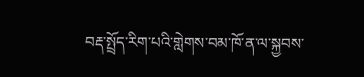བརྡ་སྤྲོད་རིག་པའི་གླེགས་བམ་ཁོ་ན་ལ་སྐྱབས་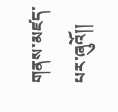གནས་མཛད་པར་ཞུའོ།།